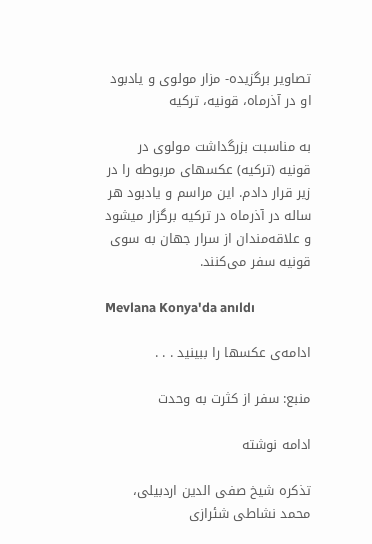تصاویر برگزیده- مزار مولوی و یادبود او در آذرماه، قونیه، ترکیه

به مناسبت بزرگداشت مولوی در قونیه (ترکیه) عکسهای مربوطه را در زیر قرار دادم. این مراسم و یادبود هر ساله در آذرماه در ترکیه برگزار میشود و علاقه‌مندان از سرار جهان به سوی قونیه سفر می‌کنند.

Mevlana Konya'da anıldı

ادامه‌ی عکسها را ببینید . . .

منبع: سفر از کثرت به وحدت

ادامه نوشته

تذکره شیخ صفی الدین اردبیلی، محمد نشاطی شئرازی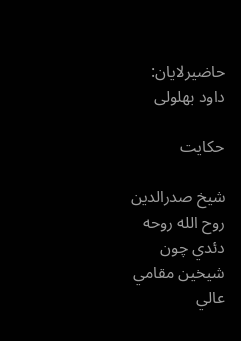حاضیرلایان: داود بهلولی

حكايت

شيخ صدرالدين روح الله روحه دئدي چون شيخين مقامي عالي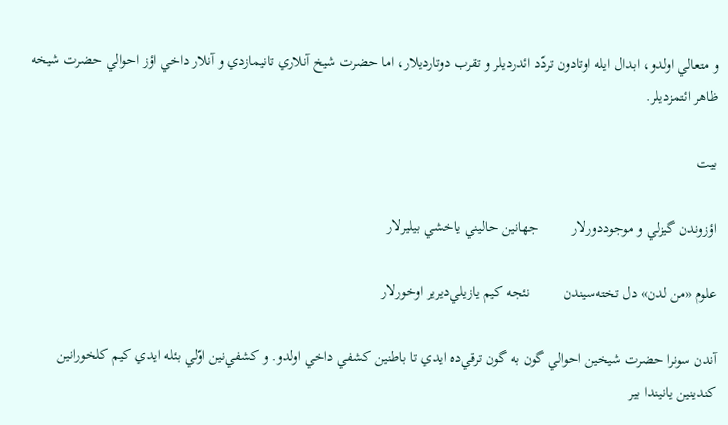و متعالي اولدو، ابدال ايله اوتادون تردّد ائدرديلر و تقرب دوتارديلار، اما حضرت شيخ آنلاري تانيمازدي و آنلار داخي اؤز احوالي حضرت شيخه ظاهر ائتمزديلر.

بيت

اؤزوندن گيزلي و موجوددورلار         جهانين حاليني ياخشي بيليرلار

علوم «من لدن» دل تخته‌سيندن         نئجه كيم يازيلي‌ديرير اوخورلار

آندن سونرا حضرت شيخين احوالي گون به گون ترقي‌ده ايدي تا باطنين كشفي داخي اولدو. و كشفي‌نين اوّلي بئله ايدي كيم كلخورانين كندينين يانيندا بير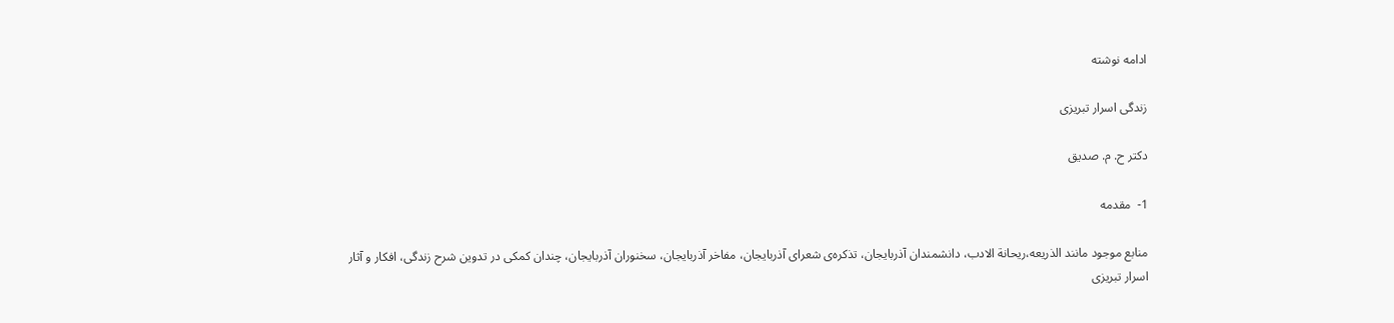ادامه نوشته

زندگی اسرار تبریزی

دکتر ح. م. صدیق

1-  مقدمه

منابع موجود مانند الذریعه،‌ریحانة الادب، دانشمندان آذربایجان، تذکره‌ی شعرای آذربایجان، مفاخر آذربایجان، سخنوران آذربایجان، چندان کمکی در تدوین شرح زندگی، افکار و آثار اسرار تبریزی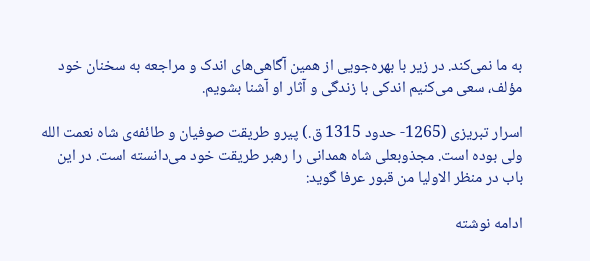به ما نمی‌کند. در زیر با بهره‌جویی از همین آگاهی‌های اندک و مراجعه به سخنان خود مؤلف، سعی می‌کنیم اندکی با زندگی و آثار او آشنا بشویم.

اسرار تبریزی (1265- حدود 1315 ق.) پیرو طریقت صوفیان و طائفه‌ی شاه نعمت الله ولی بوده است. مجذوبعلی شاه همدانی را رهبر طریقت خود می‌دانسته‌ است. در این باب در منظر الاولیا من قبور عرفا گوید:

ادامه نوشته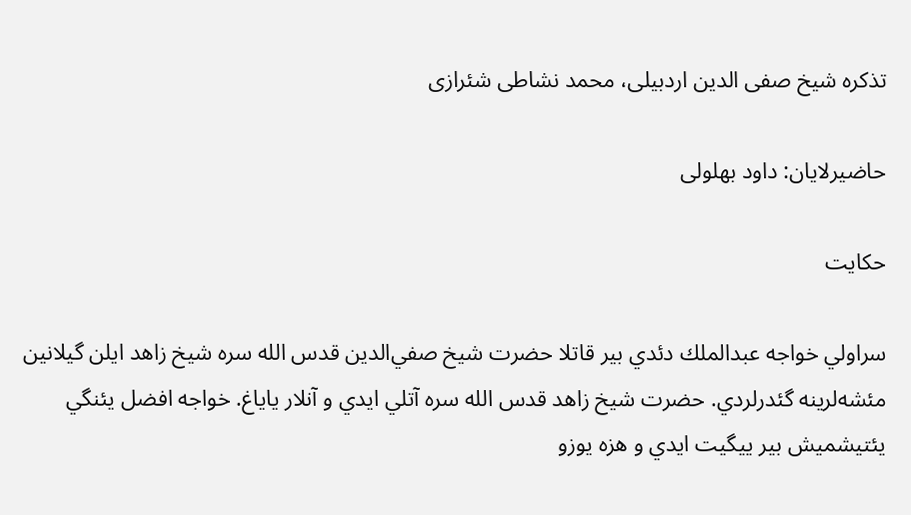تذکره شیخ صفی الدین اردبیلی، محمد نشاطی شئرازی

حاضیرلایان: داود بهلولی

حكايت

سراولي خواجه عبدالملك دئدي بير قاتلا حضرت شيخ صفي‌الدين قدس الله سره شيخ زاهد ايلن گيلانين مئشه‌لرينه گئدرلردي. حضرت شيخ زاهد قدس الله سره آتلي ايدي و آنلار ياياغ. خواجه افضل يئنگي يئتيشميش بير ييگيت ايدي و هزه يوزو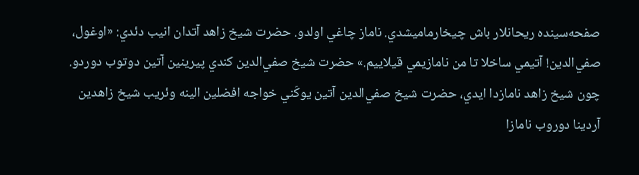صفحه‌سينده ريحانلار باش چيخارماميشدي. ناماز چاغي اولدو. حضرت شيخ زاهد آتدان انيب دئدي: «اوغول، صفي‌الدين! آتيمي ساخلا تا من نامازيمي قيلاييم.» حضرت شيخ صفي‌الدين كندي پيرينين آتين دوتوب دوردو. چون شيخ زاهد نامازدا ايدي، حضرت شيخ صفي‌الدين آتين يوكَني خواجه افضلين الينه وئريب شيخ زاهدين آردينا دوروب نامازا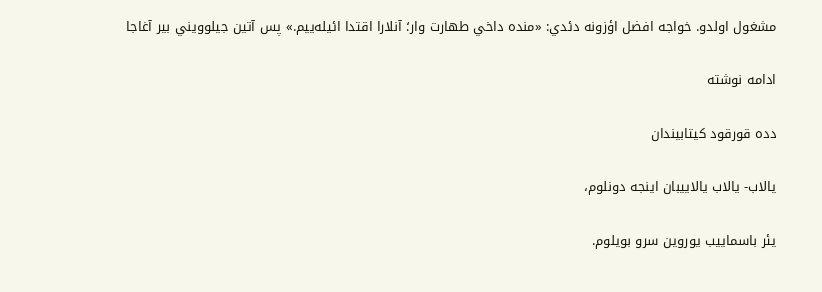مشغول اولدو. خواجه افضل اؤزونه دئدي: «منده داخي طهارت وار؛ آنلارا اقتدا ائيله‌ييم.» پس آتين جيلوويني بير آغاجا

ادامه نوشته

دده قورقود کیتابیندان

يالاب- يالاب يالاييبان اينجه دونلوم،

يئر باسماييب يوروين سرو بويلوم.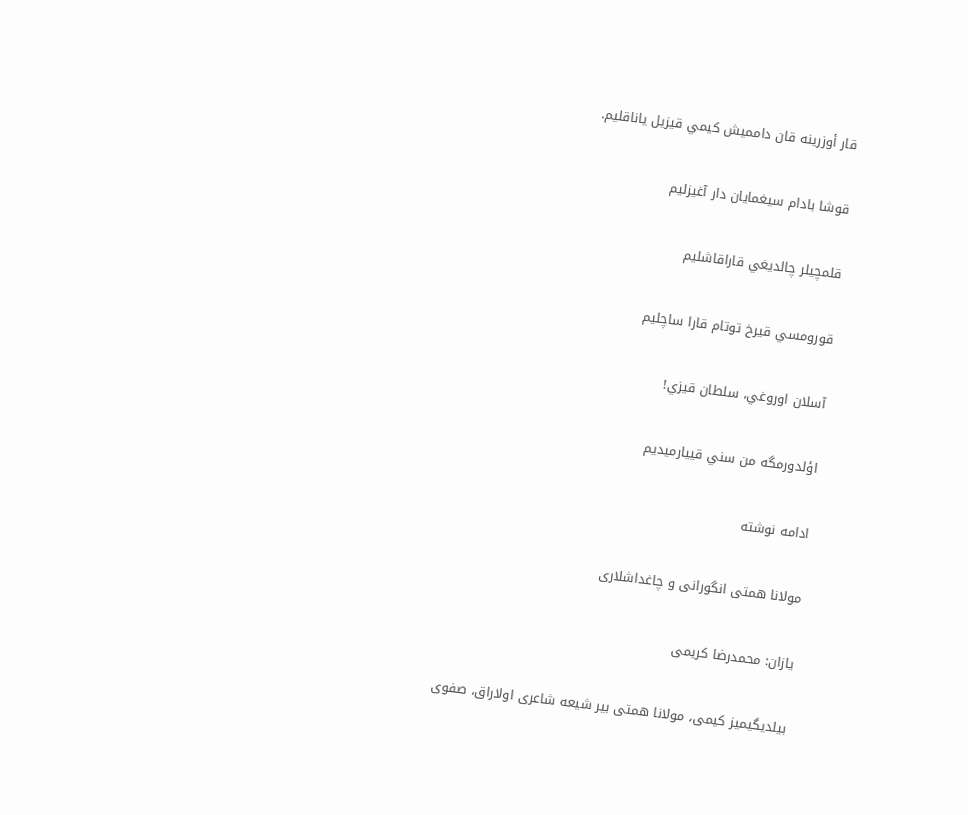قار أوزرينه قان دامميش كيمي قيزيل ياناقليم.

قوشا بادام سيغمايان دار آغيزليم

قلمچيلر چالديغي قاراقاشليم

قورومسي قيرخ توتام قارا ساچليم

آسلان اوروغي، سلطان قيزي!

اؤلدورمگه من سني قييارميديم

ادامه نوشته

مولانا همتی انگورانی و چاغداشلاری

یازان: محمدرضا کریمی

بیلدیگیمیز کیمی، مولانا همتی بیر شیعه شاعری اولاراق، صفوی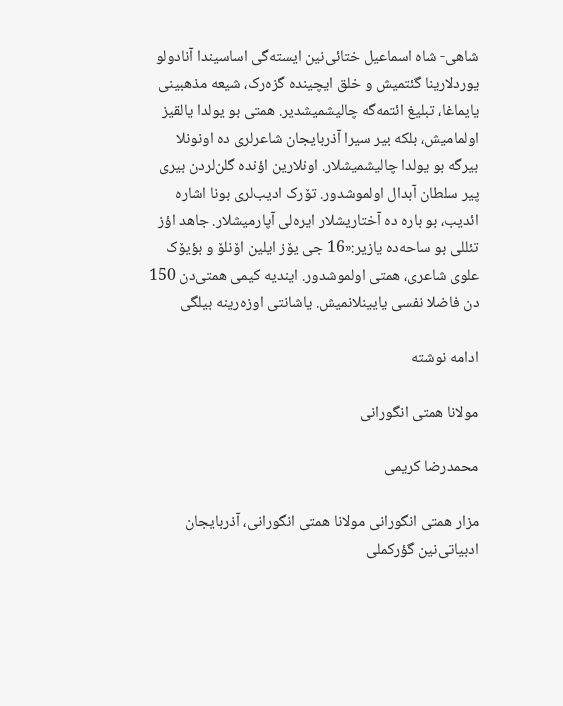شاهی- شاه اسماعیل ختائی‌نین ایسته‌گی اساسیندا آنادولو یوردلارینا گئتمیش و خلق ایچینده گزه‌رک، شیعه مذهبینی یایماغا، تبلیغ ائتمه‌گه چالیشمیشدیر. همتی بو یولدا یالقیز اولمامیش، بلکه بیر سیرا آذربایجان شاعرلری ده اونونلا بیرگه بو یولدا چالیشمیشلار. اونلارین اؤنده گلن‌لردن بیری پیر سلطان آبدال اولموشدور. تۆرک ادیب‌لری بونا اشاره ائدیب، بو باره ده آختاریشلار ایره‌لی آپارمیشلار. جاهد اؤز تئللی بو ساحه‌ده یازیر:«16 جی یۆز ایلین اۆنلۆ و بؤیۆک علوی شاعری، همتی اولموشدور. ایندیه کیمی همتی‌دن 150 دن فاضلا نفسی یایینلانمیش. یاشانتی اوزه‌رینه بیلگی

ادامه نوشته

مولانا همتی انگورانی

محمدرضا کریمی

مزار همتی انگورانی مولانا همتی انگورانی، آذربایجان ادبیاتی‌نین گؤرکملی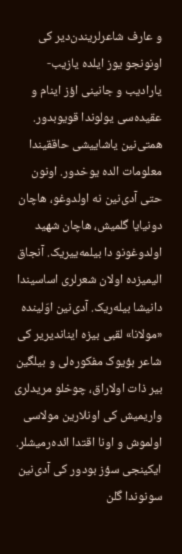و عارف شاعرلریندن‌دیر کی اونونجو یوز ایلده یازیب- یارادیب و جانینی اؤز اینام و عقیده‌سی یولوندا قویوبدور. همتی‌نین یاشاییشی حاققیندا معلومات الده یوخدور. اونون حتی آدی‌نین نه اولدوغو، هاچان دونیایا گلمیش، هاچان شهید اولدوغونو دا بیلمه‌ییریک. آنجاق الیمیزده اولان شعرلری اساسیندا دانیشا بیله‌ریک. آدی‌نین اوّلینده «مولانا» لقبی بیزه ایناندیریر کی شاعر بؤیوک مفکوره‌لی و بیلگین بیر ذات اولاراق، چوخلو مریدلری واریمیش کی اونلارین مولاسی اولموش و اونا اقتدا ائده‌رمیشلر. ایکینجی سؤز بودور کی آدی‌نین سونوندا گلن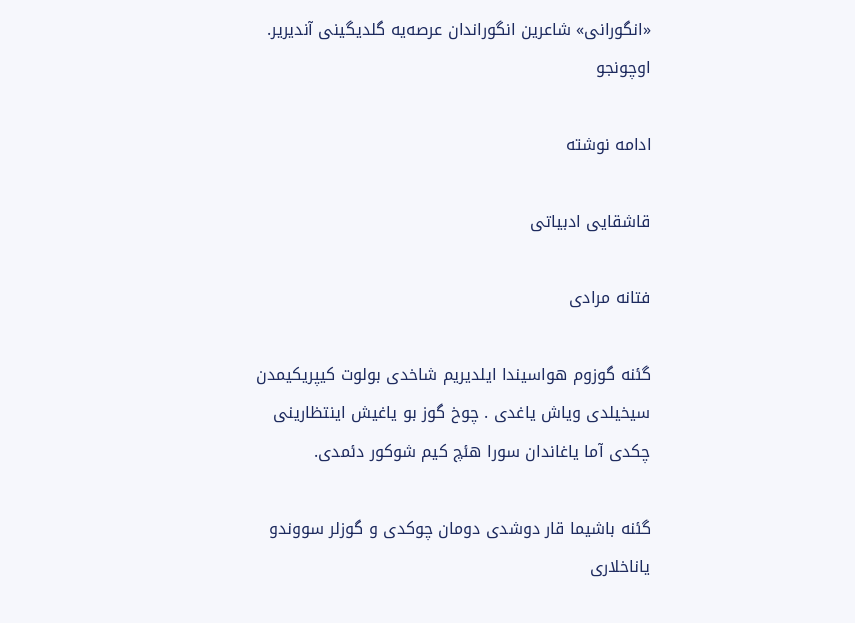«انگورانی» شاعرین انگوراندان عرصه‌یه گلدیگینی آندیریر. اوچونجو

ادامه نوشته

قاشقایی ادبیاتی

فتانه مرادی

گئنه گوزوم هواسیندا ایلدیریم شاخدی بولوت کیپریکیمدن سیخیلدی ویاش یاغدی . چوخ گوز بو یاغیش اینتظارینی چکدی آما یاغاندان سورا هئچ کیم شوکور دئمدی.

گئنه باشیما قار دوشدی دومان چوکدی و گوزلر سووندو یاناخلاری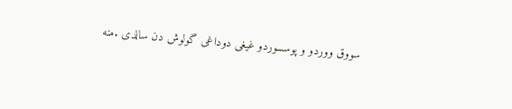سووق ووردو و پوسسوردو غیغی دوداغی گولوش دن سالدی .منه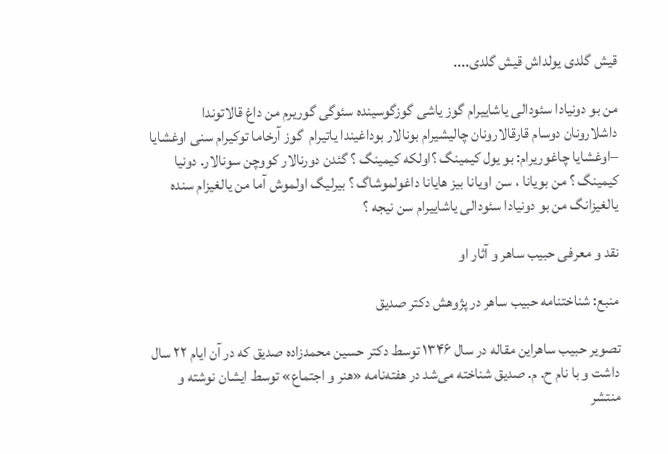قیش گلدی یولداش قیش گلدی....

من بو دونیادا سئودالی یاشاییرام گوز یاشی گوزگوسینده سئوگی گوریرم من داغ قالاتوندا داشلارونان دوسام قارقالارونان چالیشیرام بونالار بوداغیندا یاتیرام  گوز آرخاما توکیرام سنی اوغشایا –اوغشایا چاغوریرام: بو یول کیمینگ ؟اولکه کیمینگ ؟ گئدن دورنالار کووچن سونالار. دونیا کیمینگ ؟ من بویانا ، سن اویانا بیز هایانا داغولموشاگ ؟ بیرلیگ اولموش آما من یالغیزام سنده یالغیزانگ من بو دونیادا سئودالی یاشاییرام سن نیجه ؟

نقد و معرفی حبیب ساهر و آثار او

منبع: شناختنامه حبیب ساهر در پژوهش دکتر صدیق

تصویر حبیب ساهراین مقاله در سال ۱۳۴۶ توسط دکتر حسین محمدزاده صدیق که در آن ایام ۲۲ سال داشت و با نام ح. م. صدیق شناخته می‌شد در هفته‌نامه «هنر و اجتماع» توسط ایشان نوشته و منتشر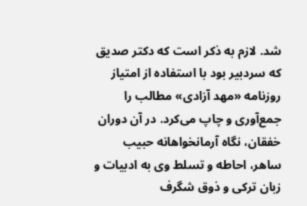شد. لازم به ذکر است که دکتر صدیق که سردبیر بود با استفاده از امتیاز روزنامه «مهد آزادی» مطالب را جمع‌آوری و چاپ می‌کرد. در آن دوران خفقان، نگاه آرمانخواهانه حبیب ساهر، احاطه و تسلط وی به ادبیات و زبان ترکی و ذوق شگرف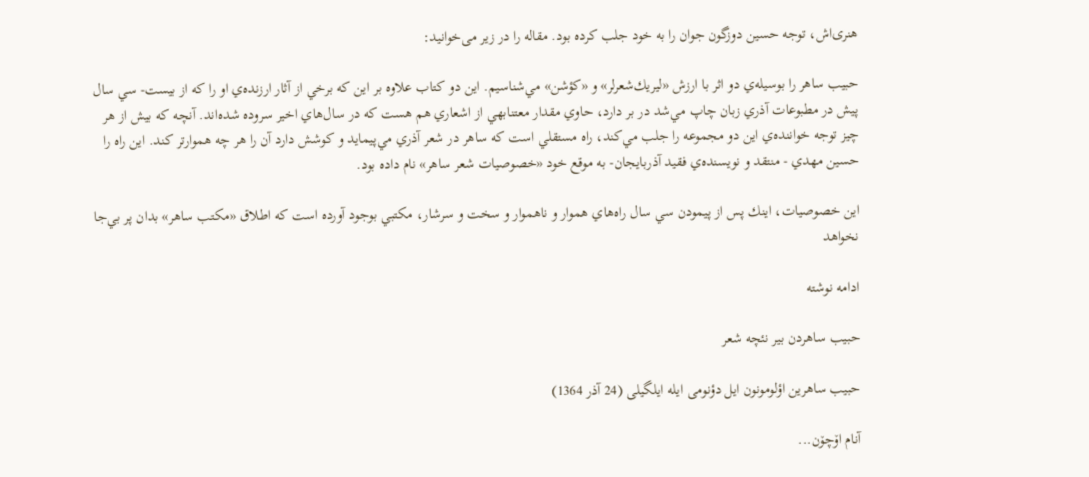هنری‌اش، توجه حسین دوزگون جوان را به خود جلب کرده بود. مقاله را در زیر می‌خوانید:

حبيب ساهر را بوسيله‌ي دو اثر با ارزش «ليريك‌شعرلر» و «كؤشن» مي‌شناسيم. اين دو كتاب علاوه بر این که برخي از آثار ارزنده‌ي او را كه از بيست- سي سال پيش در مطبوعات آذري زبان چاپ مي‌شد در بر دارد، حاوي مقدار معتنابهي از اشعاري هم هست كه در سال‌هاي اخير سروده شده‌اند. آنچه كه بيش از هر چيز توجه خواننده‌ي اين دو مجموعه را جلب مي‌كند، راه مستقلي ا‌ست كه ساهر در شعر آذري مي‌پيمايد و كوشش دارد آن را هر چه هموارتر كند. اين راه را حسين مهدي - منتقد و نويسنده‌ي فقيد آذربايجان- به موقع خود «خصوصيات شعر ساهر» نام داده بود.

اين خصوصيات، اينك پس از پيمودن سي سال راه‌هاي هموار و ناهموار و سخت و سرشار، مكتبي بوجود آورده است كه اطلاق «مكتب ساهر» بدان پر بي‌جا نخواهد

ادامه نوشته

حبیب ساهردن بیر نئچه شعر

حبیب ساهرین اؤلومونون ایل دؤنومی ایله ایلگیلی (24 آذر 1364)

آنام اۆچۆن...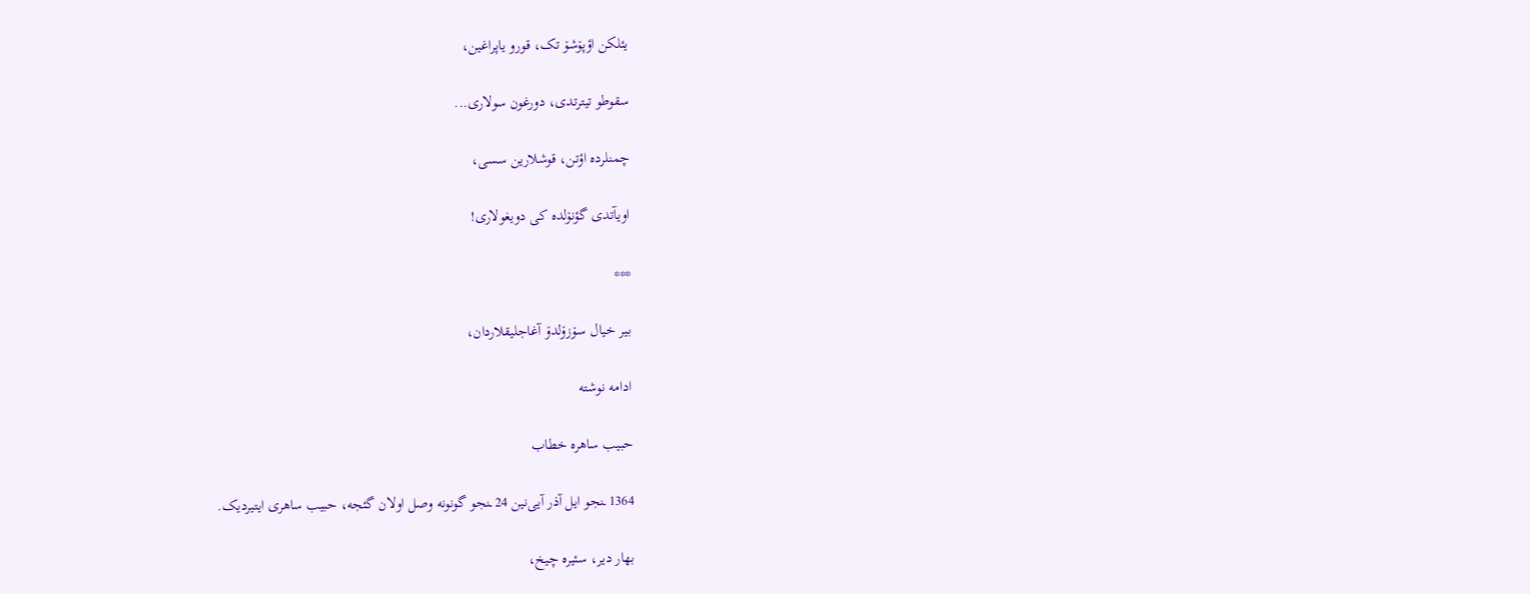یئلکن اؤپۆشۆ تک، قورو یاپراغین،

سقوطو تیترتدی، دورغون سولاری...

چمنلرده اؤتن، قوشلارین سسی،

اویآتدی گؤنۆلده کی دویغولاری!

***

بیر خیال سۆزۆلدۆ آغاجلیقلاردان،

ادامه نوشته

حبیب ساهره خطاب

1364 ـنجو ایل آذر آیی‌نین 24 ـنجو گونونه وصل اولان گئجه، حبیب ساهری ایتیردیک.

بهار دیر، سئیره چیخ،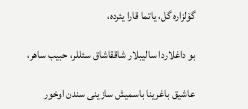گۆلزاره گل، یاتما قارا یئرده،

بو داغلاردا سالیبلار شاققاشاق سئللر، حبیب ساهر،

عاشیق باغرینا باسمیش سازینی سندن اوخور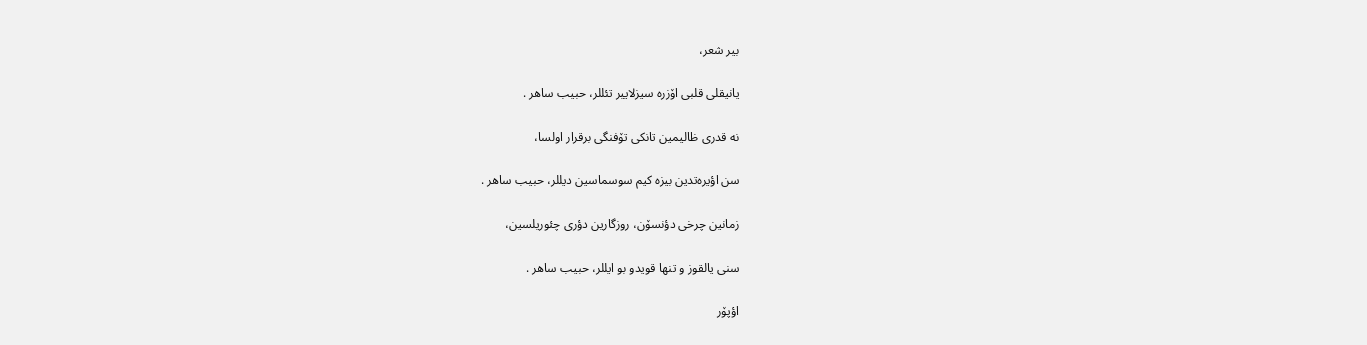بیر شعر،

یانیقلی قلبی اۆزره سیزلاییر تئللر، حبیب ساهر .

نه قدری ظالیمین تانکی تۆفنگی برقرار اولسا،

سن اؤیره‌تدین بیزه کیم سوسماسین دیللر، حبیب ساهر .

زمانین چرخی دؤنسۆن‌‌‌، روزگارین دؤری چئوریلسین،

سنی یالقوز و تنها قویدو بو ایللر، حبیب ساهر .

اؤپۆر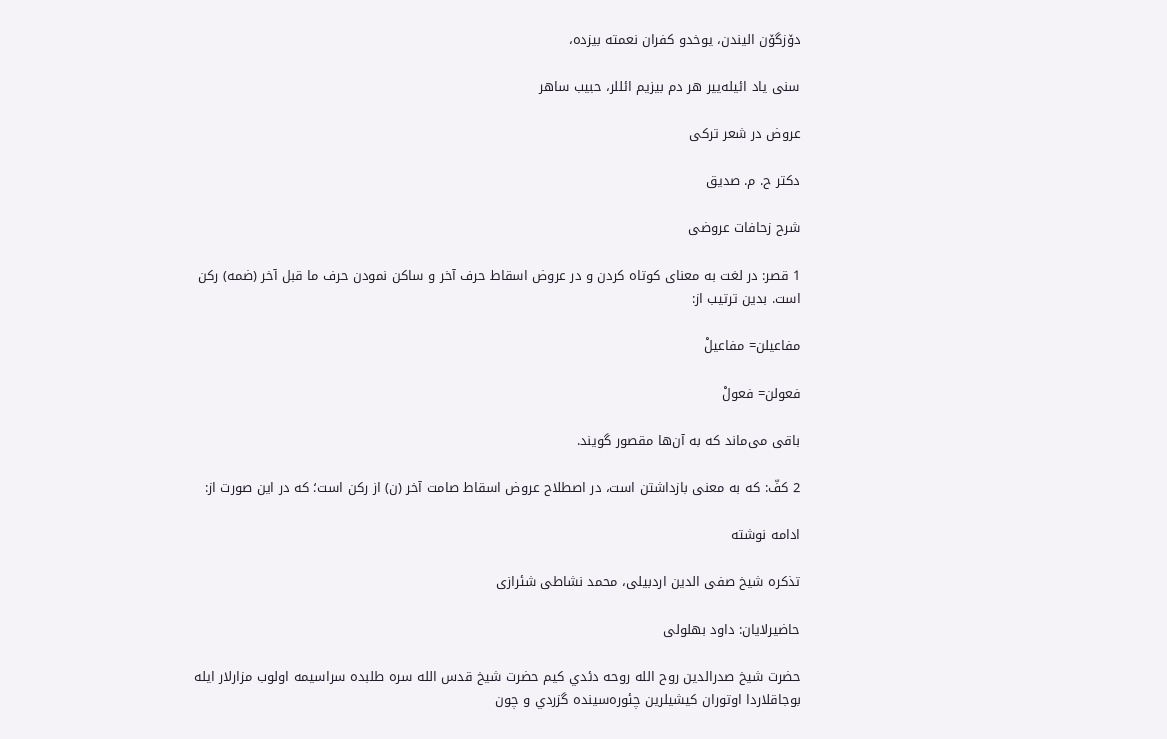دۆزگۆن الیندن، یوخدو کفران نعمته بیزده،

سنی یاد ائیله‌ییر هر دم بیزیم ائللر، حبیب ساهر

عروض در شعر ترکی

دکتر ح. م. صدیق

شرح زحافات عروضی

1 قصر: در لغت به معنای کوتاه کردن و در عروض اسقاط حرف آخر و ساکن نمودن حرف ما قبل آخر (ضمه‌) رکن است. بدین ترتیب از:

مفاعیلن= مفاعیلْ

فعولن= فعولْ

باقی می‌ماند که به آن‌ها مقصور گویند.

2 کفّ: که به معنی بازداشتن است، در اصطلاح عروض اسقاط صامت آخر (ن) از رکن است؛ که در این صورت از:

ادامه نوشته

تذکره شیخ صفی الدین اردبیلی، محمد نشاطی شئرازی

حاضیرلایان: داود بهلولی

حضرت شيخ صدرالدين روح الله روحه دئدي كيم حضرت شيخ قدس الله سره طلبده سراسيمه اولوب مزارلار ايله بوجاقلاردا اوتوران كيشيلرين چئوره‌سينده گزردي و چون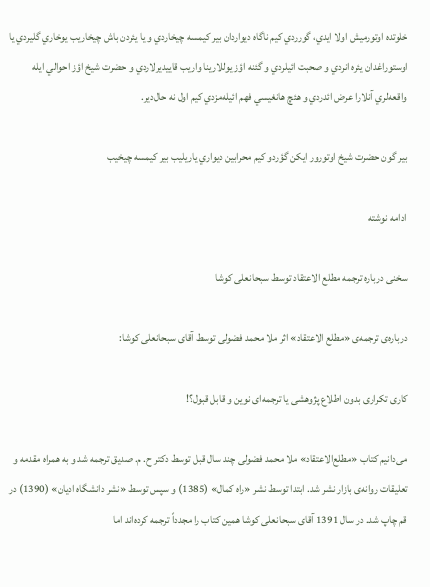خلوتده اوتورميش اولا ايدي، گورردي كيم ناگاه ديواردان بير كيمسه چيخاردي و يا يئردن باش چيخاريب يوخاري گليردي يا اوستوراغدان يئره انردي و صحبت ائيلردي و گئنه اؤز يوللارينا واريب قاييديرلاردي و حضرت شيخ اؤز احوالي ايله واقعه‌لري آنلارا عرض ائدردي و هئچ هانغيسي فهم ائيله‌مزدي كيم اول نه حال‌دير.

بير گون حضرت شيخ اوتورور ايكن گؤردو كيم محرابين ديواري ياريليب بير كيمسه چيخيب

ادامه نوشته

سخنی درباره ترجمه مطلع الاعتقاد توسط سبحانعلی کوشا

درباره‌ی ترجمه‌ی «مطلع الاعتقاد» اثر ملا محمد فضولی توسط آقای سبحانعلی کوشا:

کاری تکراری بدون اطلاع پژوهشی یا ترجمه‌ای نوین و قابل قبول؟!

می‌دانیم کتاب «مطلع‌الاعتقاد» ملا محمد فضولی چند سال قبل توسط دکتر ح. م. صدیق ترجمه شد و به همراه مقدمه و تعلیقات روانه‌ی بازار نشر شد. ابتدا توسط نشر «راه کمال» (1385) و سپس توسط «نشر دانشگاه ادیان» (1390) در قم چاپ شد. در سال 1391 آقای سبحانعلی کوشا همین کتاب را مجدداً ترجمه کرده‌اند اما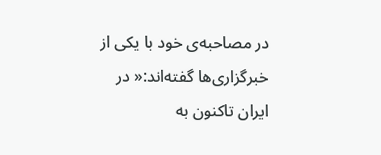در مصاحبه‌ی خود با یکی از خبرگزاری‌ها گفته‌اند:« در ایران تاکنون به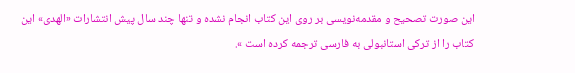این صورت تصحیح و مقدمه‌نویسی بر روی این کتاب انجام نشده و تنها چند سال پیش انتشارات «الهدی» این کتاب را از ترکی استانبولی به فارسی ترجمه کرده است ».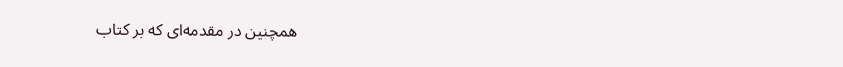همچنین در مقدمه‌ای که بر کتاب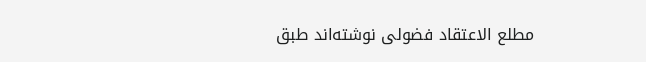مطلع الاعتقاد فضولی نوشته‌اند طبق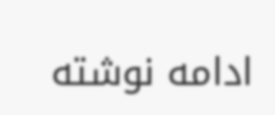ادامه نوشته